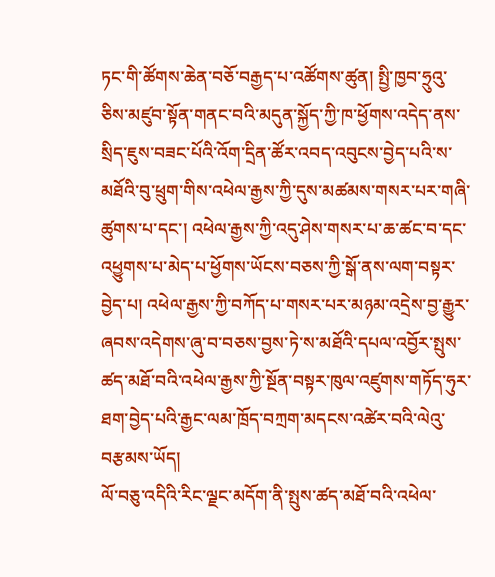ཏང་གི་ཚོགས་ཆེན་བཅོ་བརྒྱད་པ་འཚོགས་ཚུན། སྤྱི་ཁྱབ་ཧྲུའུ་ཅིས་མཛུབ་སྟོན་གནང་བའི་མདུན་སྐྱོད་ཀྱི་ཁ་ཕྱོགས་འདེད་ནས་སྲིད་ཇུས་བཟང་པོའི་འོག་དྲིན་ཚོར་འབད་འབུངས་བྱེད་པའི་ས་མཐོའི་བུ་ཕྲུག་གིས་འཕེལ་རྒྱས་ཀྱི་དུས་མཚམས་གསར་པར་གཞི་ཚུགས་པ་དང་། འཕེལ་རྒྱས་ཀྱི་འདུ་ཤེས་གསར་པ་ཆ་ཚང་བ་དང་འཕྱུགས་པ་མེད་པ་ཕྱོགས་ཡོངས་བཅས་ཀྱི་སྒོ་ནས་ལག་བསྟར་བྱེད་པ། འཕེལ་རྒྱས་ཀྱི་བཀོད་པ་གསར་པར་མཉམ་འདྲེས་བྱ་རྒྱུར་ཞབས་འདེགས་ཞུ་བ་བཅས་བྱས་ཏེ་ས་མཐོའི་དཔལ་འབྱོར་སྤུས་ཚད་མཐོ་བའི་འཕེལ་རྒྱས་ཀྱི་སྔོན་བསྟར་ཁུལ་འཛུགས་གཏོད་ཧུར་ཐག་བྱེད་པའི་རྒྱང་ལམ་ཁྲོད་བཀྲག་མདངས་འཚེར་བའི་ལེའུ་བརྩམས་ཡོད།
ལོ་བཅུ་འདིའི་རིང་ལྗང་མདོག་ནི་སྤུས་ཚད་མཐོ་བའི་འཕེལ་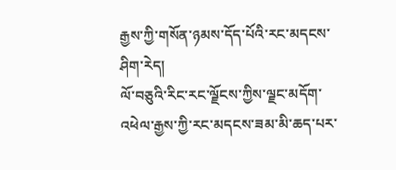རྒྱས་ཀྱི་གསོན་ཉམས་དོད་པོའི་རང་མདངས་ཤིག་རེད།
ལོ་བཅུའི་རིང་རང་ལྗོངས་ཀྱིས་ལྗང་མདོག་འཕེལ་རྒྱས་ཀྱི་རང་མདངས་ཟམ་མི་ཆད་པར་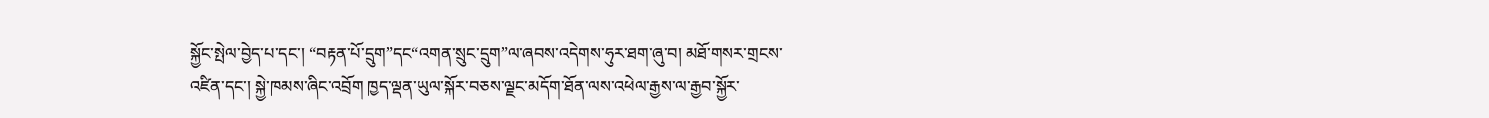སྐྱོང་སྤེལ་བྱེད་པ་དང་། “བརྟན་པོ་དྲུག”དང“འགན་སྲུང་དྲུག”ལ་ཞབས་འདེགས་ཧུར་ཐག་ཞུ་བ། མཐོ་གསར་གྲངས་འཛིན་དང་། སྐྱེ་ཁམས་ཞིང་འབྲོག ཁྱད་ལྡན་ཡུལ་སྐོར་བཅས་ལྗང་མདོག་ཐོན་ལས་འཕེལ་རྒྱས་ལ་རྒྱབ་སྐྱོར་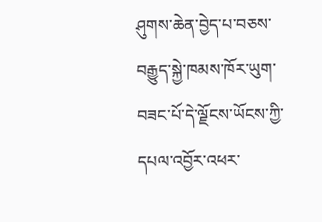ཤུགས་ཆེན་བྱེད་པ་བཅས་བརྒྱུད་སྐྱེ་ཁམས་ཁོར་ཡུག་བཟང་པོ་དེ་ལྗོངས་ཡོངས་ཀྱི་དཔལ་འབྱོར་འཕར་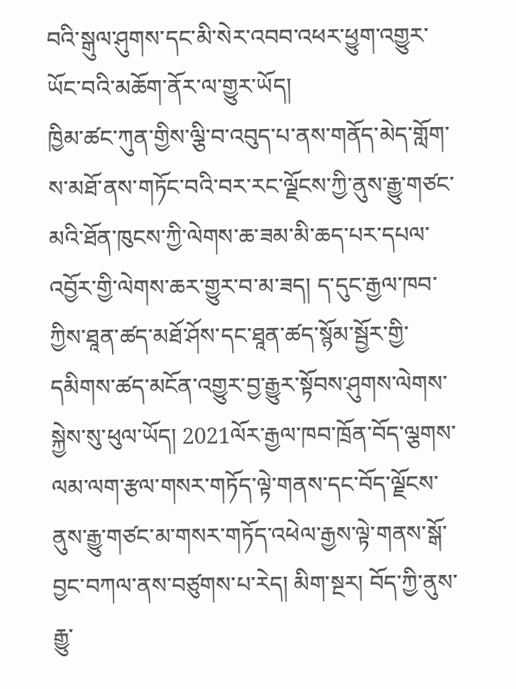བའི་སྒུལ་ཤུགས་དང་མི་སེར་འབབ་འཕར་ཕྱུག་འགྱུར་ཡོང་བའི་མཆོག་ནོར་ལ་གྱུར་ཡོད།
ཁྱིམ་ཚང་ཀུན་གྱིས་ལྕི་བ་འབུད་པ་ནས་གནོད་མེད་གློག་ས་མཐོ་ནས་གཏོང་བའི་བར་རང་ལྗོངས་ཀྱི་ནུས་རྒྱུ་གཙང་མའི་ཐོན་ཁུངས་ཀྱི་ལེགས་ཆ་ཟམ་མི་ཆད་པར་དཔལ་འབྱོར་གྱི་ལེགས་ཆར་གྱུར་བ་མ་ཟད། ད་དུང་རྒྱལ་ཁབ་ཀྱིས་ཐཱན་ཚད་མཐོ་ཤོས་དང་ཐཱན་ཚད་སྙོམ་སྦྱོར་གྱི་དམིགས་ཚད་མངོན་འགྱུར་བྱ་རྒྱུར་སྟོབས་ཤུགས་ལེགས་སྐྱེས་སུ་ཕུལ་ཡོད། 2021ལོར་རྒྱལ་ཁབ་ཁྲོན་བོད་ལྕགས་ལམ་ལག་རྩལ་གསར་གཏོད་ལྟེ་གནས་དང་བོད་ལྗོངས་ནུས་རྒྱུ་གཙང་མ་གསར་གཏོད་འཕེལ་རྒྱས་ལྟེ་གནས་སྒོ་བྱང་བཀལ་ནས་བཙུགས་པ་རེད། མིག་སྔར། བོད་ཀྱི་ནུས་རྒྱུ་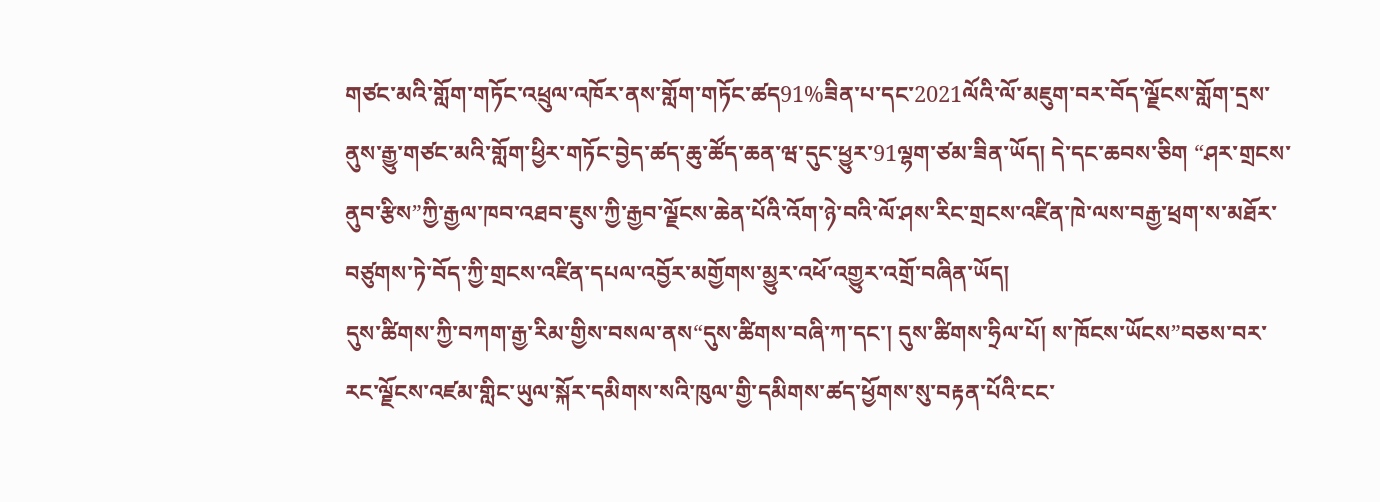གཙང་མའི་གློག་གཏོང་འཕྲུལ་འཁོར་ནས་གློག་གཏོང་ཚད91%ཟིན་པ་དང་2021ལོའི་ལོ་མཇུག་བར་བོད་ལྗོངས་གློག་དྲས་ནུས་རྒྱུ་གཙང་མའི་གློག་ཕྱིར་གཏོང་བྱེད་ཚད་ཆུ་ཚོད་ཆན་ཝ་དུང་ཕྱུར་91ལྷག་ཙམ་ཟིན་ཡོད། དེ་དང་ཆབས་ཅིག “ཤར་གྲངས་ནུབ་རྩིས”ཀྱི་རྒྱལ་ཁབ་འཐབ་ཇུས་ཀྱི་རྒྱབ་ལྗོངས་ཆེན་པོའི་འོག་ཉེ་བའི་ལོ་ཤས་རིང་གྲངས་འཛིན་ཁེ་ལས་བརྒྱ་ཕྲག་ས་མཐོར་བཙུགས་ཏེ་བོད་ཀྱི་གྲངས་འཛིན་དཔལ་འབྱོར་མགྱོགས་མྱུར་འཕོ་འགྱུར་འགྲོ་བཞིན་ཡོད།
དུས་ཚིགས་ཀྱི་བཀག་རྒྱ་རིམ་གྱིས་བསལ་ནས“དུས་ཚིགས་བཞི་ཀ་དང་། དུས་ཚིགས་ཧྲིལ་པོ། ས་ཁོངས་ཡོངས”བཅས་བར་རང་ལྗོངས་འཛམ་གླིང་ཡུལ་སྐོར་དམིགས་སའི་ཁུལ་གྱི་དམིགས་ཚད་ཕྱོགས་སུ་བརྟན་པོའི་ངང་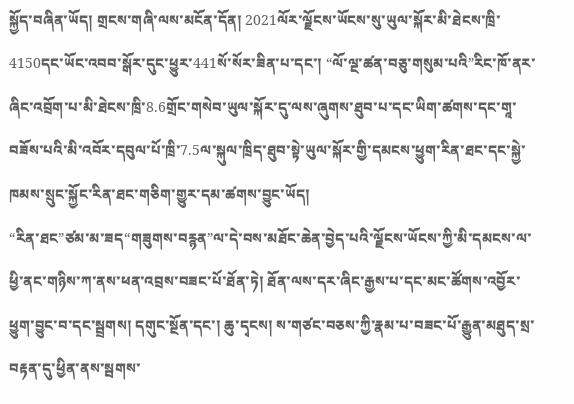སྐྱོད་བཞིན་ཡོད། གྲངས་གཞི་ལས་མངོན་དོན། 2021ལོར་ལྗོངས་ཡོངས་སུ་ཡུལ་སྐོར་མི་ཐེངས་ཁྲི་4150དང་ཡོང་འབབ་སྒོར་དུང་ཕྱུར་441སོ་སོར་ཟིན་པ་དང་། “ལོ་ལྔ་ཚན་བཅུ་གསུམ་པའི”རིང་ཁོ་ནར་ཞིང་འབྲོག་པ་མི་ཐེངས་ཁྲི་8.6གྲོང་གསེབ་ཡུལ་སྐོར་དུ་ལས་ཞུགས་ཐུབ་པ་དང་ཡིག་ཚགས་དང་གཱ་བཟོས་པའི་མི་འབོར་དབུལ་པོ་ཁྲི་7.5ལ་སྐུལ་ཁྲིད་ཐུབ་སྟེ་ཡུལ་སྐོར་གྱི་དམངས་ཕྱུག་རིན་ཐང་དང་སྐྱེ་ཁམས་སྲུང་སྐྱོང་རིན་ཐང་གཅིག་གྱུར་དམ་ཚགས་བྱུང་ཡོད།
“རིན་ཐང”ཙམ་མ་ཟད“གཟུགས་བརྙན”ལ་དེ་བས་མཐོང་ཆེན་བྱེད་པའི་ལྗོངས་ཡོངས་ཀྱི་མི་དམངས་ལ་ཕྱི་ནང་གཉིས་ཀ་ནས་ཕན་འབྲས་བཟང་པོ་ཐོན་ཏེ། ཐོན་ལས་དར་ཞིང་རྒྱས་པ་དང་མང་ཚོགས་འབྱོར་ཕྱུག་བྱུང་བ་དང་སྦྲགས། དགུང་སྔོན་དང་། ཆུ་དྭངས། ས་གཙང་བཅས་ཀྱི་རྣམ་པ་བཟང་པོ་རྒྱུན་མཐུད་སྲ་བརྟན་དུ་ཕྱིན་ནས་སྦགས་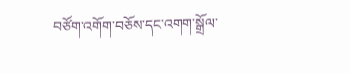བཙོག་འགོག་བཅོས་དང་འགག་སྒྲོལ་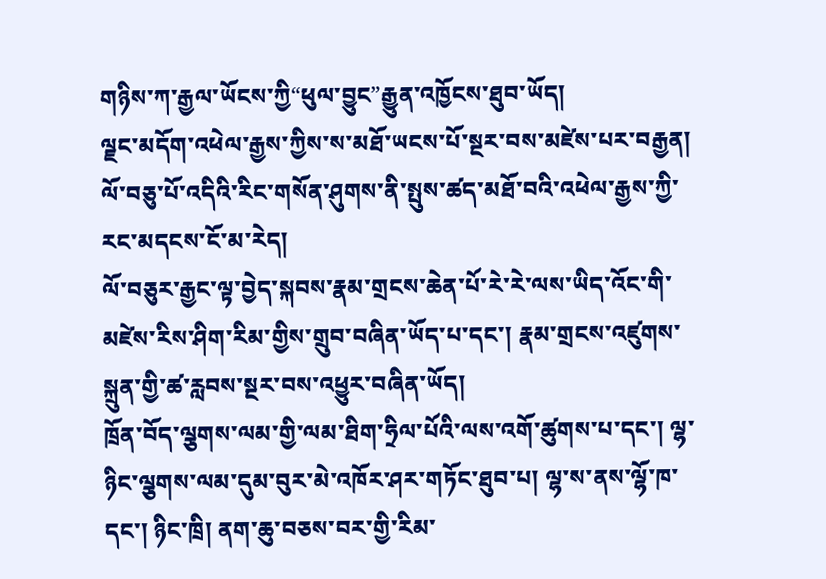གཉིས་ཀ་རྒྱལ་ཡོངས་ཀྱི“ཕུལ་བྱུང”རྒྱུན་འཁྱོངས་ཐུབ་ཡོད།
ལྗང་མདོག་འཕེལ་རྒྱས་ཀྱིས་ས་མཐོ་ཡངས་པོ་སྔར་བས་མཛེས་པར་བརྒྱན།
ལོ་བཅུ་པོ་འདིའི་རིང་གསོན་ཤུགས་ནི་སྤུས་ཚད་མཐོ་བའི་འཕེལ་རྒྱས་ཀྱི་རང་མདངས་ངོ་མ་རེད།
ལོ་བཅུར་རྒྱང་ལྟ་བྱེད་སྐབས་རྣམ་གྲངས་ཆེན་པོ་རེ་རེ་ལས་ཡིད་འོང་གི་མཛེས་རིས་ཤིག་རིམ་གྱིས་གྲུབ་བཞིན་ཡོད་པ་དང་། རྣམ་གྲངས་འཛུགས་སྐྲུན་གྱི་ཚ་རླབས་སྔར་བས་འཕྱུར་བཞིན་ཡོད།
ཁྲོན་བོད་ལྕགས་ལམ་གྱི་ལམ་ཐིག་ཧྲིལ་པོའི་ལས་འགོ་ཚུགས་པ་དང་། ལྷ་ཉིང་ལྕགས་ལམ་དུམ་བུར་མེ་འཁོར་ཤར་གཏོང་ཐུབ་པ། ལྷ་ས་ནས་ལྷོ་ཁ་དང་། ཉིང་ཁྲི། ནག་ཆུ་བཅས་བར་གྱི་རིམ་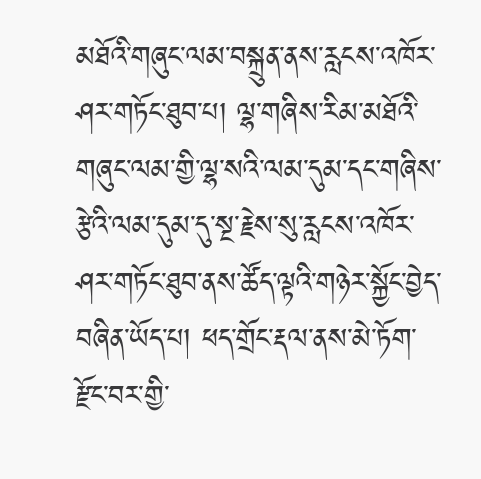མཐོའི་གཞུང་ལམ་བསྐྲུན་ནས་རླངས་འཁོར་ཤར་གཏོང་ཐུབ་པ། ལྷ་གཞིས་རིམ་མཐོའི་གཞུང་ལམ་གྱི་ལྷ་སའི་ལམ་དུམ་དང་གཞིས་རྩེའི་ལམ་དུམ་དུ་སྔ་རྗེས་སུ་རླངས་འཁོར་ཤར་གཏོང་ཐུབ་ནས་ཚོད་ལྟའི་གཉེར་སྐྱོང་བྱེད་བཞིན་ཡོད་པ། ཕད་གྲོང་རྡལ་ནས་མེ་ཏོག་རྫོང་བར་གྱི་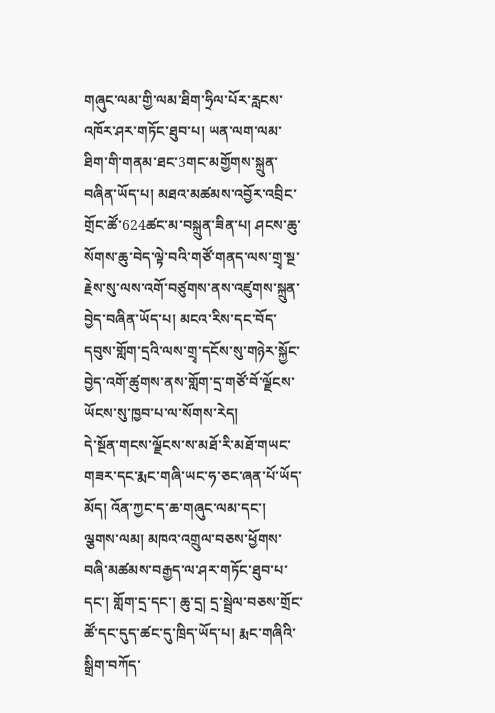གཞུང་ལམ་གྱི་ལམ་ཐིག་ཧྲིལ་པོར་རླངས་འཁོར་ཤར་གཏོང་ཐུབ་པ། ཡན་ལག་ལམ་ཐིག་གི་གནམ་ཐང་3གང་མགྱོགས་སྐྲུན་བཞིན་ཡོད་པ། མཐའ་མཚམས་འབྱོར་འབྲིང་གྲོང་ཚོ་624ཚང་མ་བསྐྲུན་ཟིན་པ། ཤངས་ཆུ་སོགས་ཆུ་བེད་ལྟེ་བའི་གཙོ་གནད་ལས་གྲྭ་སྔ་རྗེས་སུ་ལས་འགོ་བཙུགས་ནས་འཛུགས་སྐྲུན་བྱེད་བཞིན་ཡོད་པ། མངའ་རིས་དང་བོད་དབུས་གློག་དྲའི་ལས་གྲྭ་དངོས་སུ་གཉེར་སྐྱོང་བྱེད་འགོ་ཚུགས་ནས་གློག་དྲ་གཙོ་བོ་ལྗོངས་ཡོངས་སུ་ཁྱབ་པ་ལ་སོགས་རེད།
དེ་སྔོན་གངས་ལྗོངས་ས་མཐོ་རི་མཐོ་གཡང་གཟར་དང་རྨང་གཞི་ཡང་ཧ་ཅང་ཞན་པོ་ཡོད་མོད། འོན་ཀྱང་ད་ཆ་གཞུང་ལམ་དང་། ལྕགས་ལམ། མཁའ་འགྲུལ་བཅས་ཕྱོགས་བཞི་མཚམས་བརྒྱད་ལ་ཤར་གཏོང་ཐུབ་པ་དང་། གློག་དྲ་དང་། ཆུ་དྲ། དྲ་སྦྲེལ་བཅས་གྲོང་ཚོ་དང་དུད་ཚང་དུ་ཁྲིད་ཡོད་པ། རྨང་གཞིའི་སྒྲིག་བཀོད་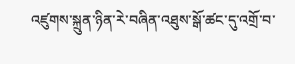འཛུགས་སྐྲུན་ཉིན་རེ་བཞིན་འཐུས་སྒོ་ཚང་དུ་འགྲོ་བ་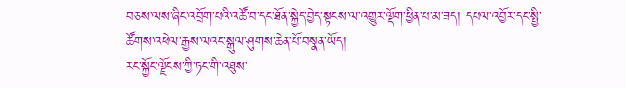བཅས་ལས་ཞིང་འབྲོག་པའི་འཚོ་བ་དང་ཐོན་སྐྱེད་བྱེད་སྟངས་ལ་འགྱུར་ལྡོག་ཕྱིན་པ་མ་ཟད། དཔལ་འབྱོར་དང་སྤྱི་ཚོགས་འཕེལ་རྒྱས་ལའང་སྒུལ་ཤུགས་ཆེན་པོ་བསྣན་ཡོད།
རང་སྐྱོང་ལྗོངས་ཀྱི་ཏང་གི་འཐུས་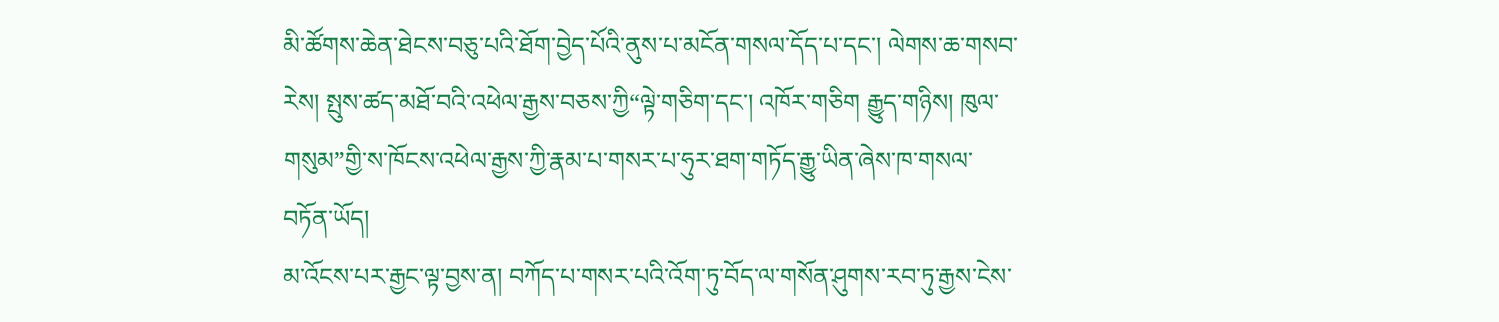མི་ཚོགས་ཆེན་ཐེངས་བཅུ་པའི་ཐོག་བྱེད་པོའི་ནུས་པ་མངོན་གསལ་དོད་པ་དང་། ལེགས་ཆ་གསབ་རེས། སྤུས་ཚད་མཐོ་བའི་འཕེལ་རྒྱས་བཅས་ཀྱི“ལྟེ་གཅིག་དང་། འཁོར་གཅིག རྒྱུད་གཉིས། ཁུལ་གསུམ”གྱི་ས་ཁོངས་འཕེལ་རྒྱས་ཀྱི་རྣམ་པ་གསར་པ་ཧུར་ཐག་གཏོད་རྒྱུ་ཡིན་ཞེས་ཁ་གསལ་བཏོན་ཡོད།
མ་འོངས་པར་རྒྱང་ལྟ་བྱས་ན། བཀོད་པ་གསར་པའི་འོག་ཏུ་བོད་ལ་གསོན་ཤུགས་རབ་ཏུ་རྒྱས་ངེས་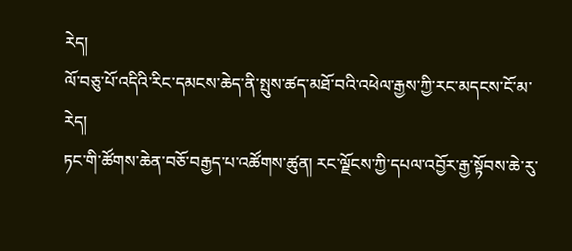རེད།
ལོ་བཅུ་པོ་འདིའི་རིང་དམངས་ཆེད་ནི་སྤུས་ཚད་མཐོ་བའི་འཕེལ་རྒྱས་ཀྱི་རང་མདངས་ངོ་མ་རེད།
ཏང་གི་ཚོགས་ཆེན་བཅོ་བརྒྱད་པ་འཚོགས་ཚུན། རང་ལྗོངས་ཀྱི་དཔལ་འབྱོར་རྒྱ་སྟོབས་ཆེ་རུ་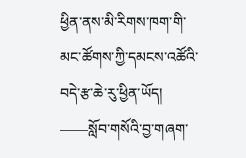ཕྱིན་ནས་མི་རིགས་ཁག་གི་མང་ཚོགས་ཀྱི་དམངས་འཚོའི་བདེ་རྩ་ཆེ་རུ་ཕྱིན་ཡོད།
——སློབ་གསོའི་བྱ་གཞག་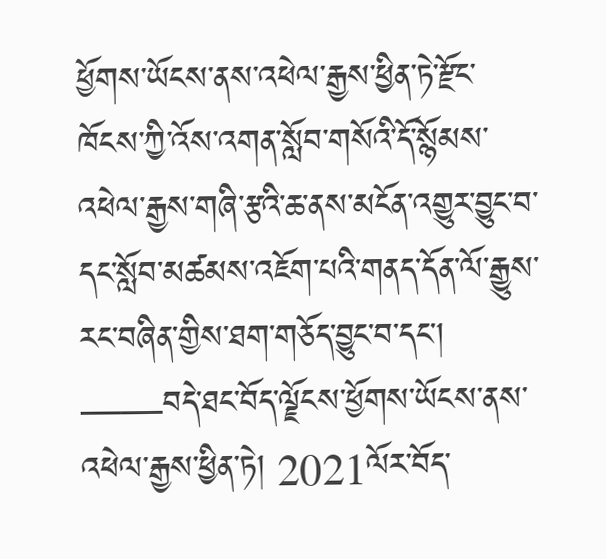ཕྱོགས་ཡོངས་ནས་འཕེལ་རྒྱས་ཕྱིན་ཏེ་རྫོང་ཁོངས་ཀྱི་འོས་འགན་སློབ་གསོའི་དོ་སྙོམས་འཕེལ་རྒྱས་གཞི་རྩའི་ཆ་ནས་མངོན་འགྱུར་བྱུང་བ་དང་སློབ་མཚམས་འཇོག་པའི་གནད་དོན་ལོ་རྒྱུས་རང་བཞིན་གྱིས་ཐག་གཅོད་བྱུང་བ་དང་།
——བདེ་ཐང་བོད་ལྗོངས་ཕྱོགས་ཡོངས་ནས་འཕེལ་རྒྱས་ཕྱིན་ཏེ། 2021ལོར་བོད་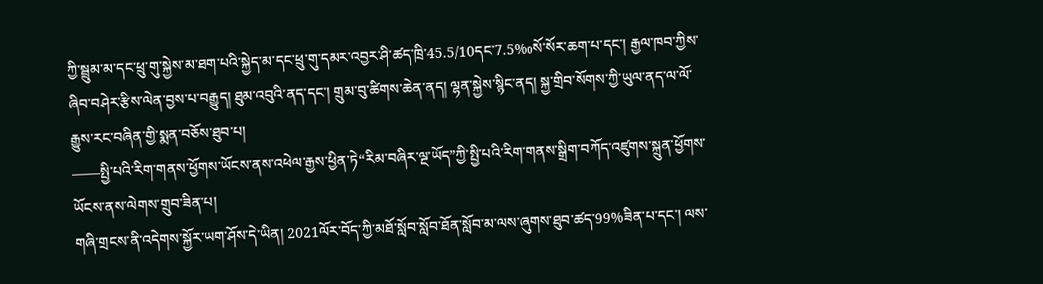ཀྱི་སྦྲུམ་མ་དང་ཕྲུ་གུ་སྐྱེས་མ་ཐག་པའི་སྐྱེད་མ་དང་ཕྲུ་གུ་དམར་འབྱར་ཤི་ཚད་ཁྲི་45.5/10དང་7.5‰སོ་སོར་ཆག་པ་དང་། རྒྱལ་ཁབ་ཀྱིས་ཞིབ་བཤེར་རྩིས་ལེན་བྱས་པ་བརྒྱུད། ཐུམ་འབུའི་ནད་དང་། གྲུམ་བུ་ཚིགས་ཆེན་ནད། ལྷན་སྐྱེས་སྙིང་ནད། སྐྱ་གྲིབ་སོགས་ཀྱི་ཡུལ་ནད་ལ་ལོ་རྒྱུས་རང་བཞིན་གྱི་སྨན་བཅོས་ཐུབ་པ།
——སྤྱི་པའི་རིག་གནས་ཕྱོགས་ཡོངས་ནས་འཕེལ་རྒྱས་ཕྱིན་ཏེ“རིམ་བཞིར་ལྔ་ཡོད”ཀྱི་སྤྱི་པའི་རིག་གནས་སྒྲིག་བཀོད་འཛུགས་སྐྲུན་ཕྱོགས་ཡོངས་ནས་ལེགས་གྲུབ་ཟིན་པ།
གཞི་གྲངས་ནི་འདེགས་སྐྱོར་ཡག་ཤོས་དེ་ཡིན། 2021ལོར་བོད་ཀྱི་མཐོ་སློབ་སློབ་ཐོན་སློབ་མ་ལས་ཞུགས་ཐུབ་ཚད་99%ཟིན་པ་དང་། ལས་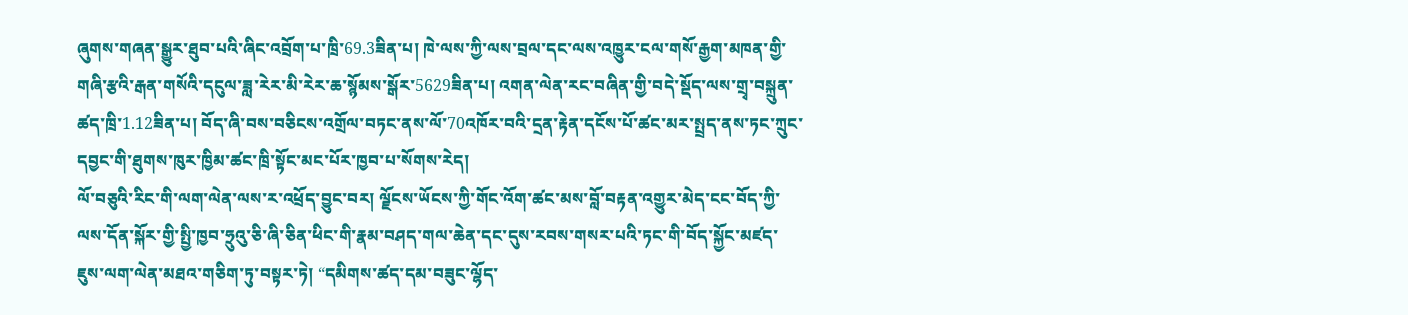ཞུགས་གཞན་སྒྱུར་ཐུབ་པའི་ཞིང་འབྲོག་པ་ཁྲི་69.3ཟིན་པ། ཁེ་ལས་ཀྱི་ལས་བྲལ་དང་ལས་འཁྱུར་ངལ་གསོ་རྒྱག་མཁན་གྱི་གཞི་རྩའི་རྒན་གསོའི་དངུལ་ཟླ་རེར་མི་རེར་ཆ་སྙོམས་སྒོར་5629ཟིན་པ། འགན་ལེན་རང་བཞིན་གྱི་བདེ་སྡོད་ལས་གྲྭ་བསྐྲུན་ཚད་ཁྲི་1.12ཟིན་པ། བོད་ཞི་བས་བཅིངས་འགྲོལ་བཏང་ནས་ལོ་70འཁོར་བའི་དྲན་རྟེན་དངོས་པོ་ཚང་མར་སྤྲད་ནས་ཏང་ཀྲུང་དབྱང་གི་ཐུགས་ཁུར་ཁྱིམ་ཚང་ཁྲི་སྟོང་མང་པོར་ཁྱབ་པ་སོགས་རེད།
ལོ་བཅུའི་རིང་གི་ལག་ལེན་ལས་ར་འཕྲོད་བྱུང་བར། ལྗོངས་ཡོངས་ཀྱི་གོང་འོག་ཚང་མས་བློ་བརྟན་འགྱུར་མེད་ངང་བོད་ཀྱི་ལས་དོན་སྐོར་གྱི་སྤྱི་ཁྱབ་ཧྲུའུ་ཅི་ཞི་ཅིན་ཕིང་གི་རྣམ་བཤད་གལ་ཆེན་དང་དུས་རབས་གསར་པའི་ཏང་གི་བོད་སྐྱོང་མཛད་ཇུས་ལག་ལེན་མཐའ་གཅིག་ཏུ་བསྟར་ཏེ། “དམིགས་ཚད་དམ་བཟུང་ལྷོད་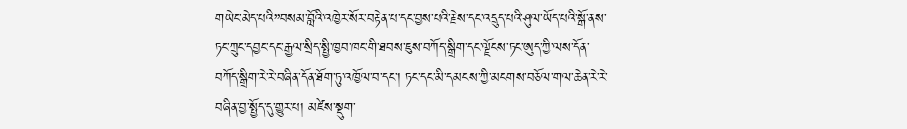གཡེང་མེད་པའི”བསམ་བློའི་འཁྱེར་སོར་བརྟེན་པ་དང་བྱས་པའི་རྗེས་དང་འདྲུད་པའི་ཤུལ་ཡོད་པའི་སྒོ་ནས་ཏང་ཀྲུང་དབྱང་དང་རྒྱལ་སྲིད་སྤྱི་ཁྱབ་ཁང་གི་ཐབས་ཇུས་བཀོད་སྒྲིག་དང་ལྗོངས་ཏང་ཨུད་ཀྱི་ལས་དོན་བཀོད་སྒྲིག་རེ་རེ་བཞིན་དོན་ཐོག་ཏུ་འཁྱོལ་བ་དང་། ཏང་དང་མི་དམངས་ཀྱི་མངགས་བཅོལ་གལ་ཆེན་རེ་རེ་བཞིན་བྱ་སྤྱོད་དུ་གྱུར་པ། མཛེས་སྡུག་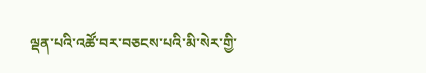ལྡན་པའི་འཚོ་བར་བཅངས་པའི་མི་སེར་གྱི་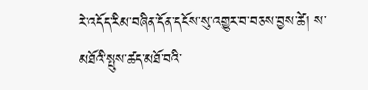རེ་འདོད་རིམ་བཞིན་དོན་དངོས་སུ་འགྱུར་བ་བཅས་བྱས་ཚེ། ས་མཐོའི་སྤུས་ཚད་མཐོ་བའི་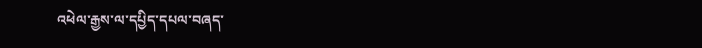འཕེལ་རྒྱས་ལ་དཔྱིད་དཔལ་བཞད་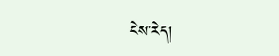ངེས་རེད།